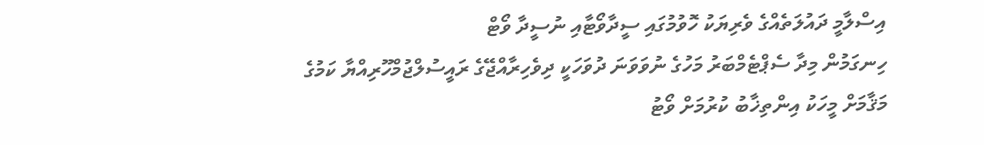އިސްލާމީ ދައުލަތެއްގެ ވެރިޔަކު ހޮވުމުގައި ސީދާވޯޓާއި ނުސީދާ ވޯޓް
ހިނގަމުން މިދާ ސެޕްޓެމްބަރު މަހުގެ ނުވަވަނަ ދުވަހަކީ ދިވެހިރާއްޖޭގެ ރައީސުލްޖުމްހޫރިއްޔާ ކަމުގެ މަޤާމަށް މީހަކު އިންތިޚާބު ކުރުމަށް ވޯޓު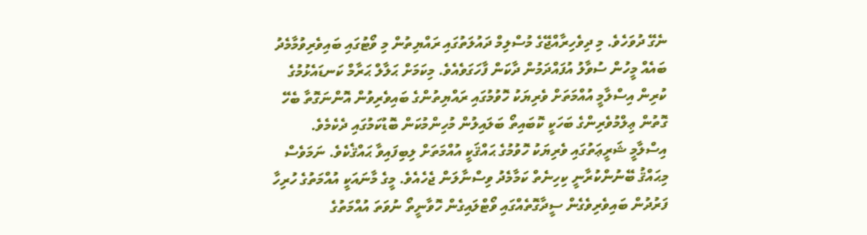ނެގޭ ދުވަހެވެ. މި ދިވެހިރާއްޖޭގެ މުސްލިމް ދައުލަތުގައި ރައްޔިތުން މި ވޯޓުގައި ބައިވެރިވުމާމެދު ބައެއް މީހުން ސުވާލު އުފައްދަމުން ދާކަން ފާހަގަވެއެވެ. މިކަމަށް ޙަލާލް ޙަރާމް ކަނޑައެޅުމުގެ ކުރިން އިސްލާމީ އުއްމަތަށް ވެރިޔަކު ހޮވުމުގައި ރައްޔިތުންގެ ބައިވެރިވުން އޮންނަގޮތާ ބެހޭ ގޮތުން ޢިލްމުވެރިންގެ ބަހަކީ ކޮބައިތޯ ބަލައިލުން މުހިންމުކަން ބޮޑުކަމުގައި ދެކެމެވެ.
އިސްލާމީ ޝަރީޢަތުގައި ވެރިޔަކު ހޮވުމުގެ ޙައްޤަކީ އުއްމަތަށް ލިބިފައިވާ ޙައްޤެކެވެ. ނަމަވެސް މިޙައްޤު ބޭނުންކުރާނީ ކިހިނެތް ކަމާމެދު ވިސްނާލަން ޖެހެއެވެ. މީގެ މާނައަކީ އުއްމަތުގެ ހުރިހާ ފަރުދުން ބައިވެރިވެގެން ސީދާގޮތެއްގައި ވޯޓްލައިގެން ހޮވާނީތޯ ނުވަތަ އުއްމަތުގެ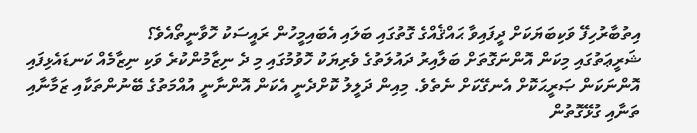އިތުބާރުހިފޭ ވަކިބަޔަކަށް ދީފައިވާ ޙައްޤެއްގެ ގޮތުގައި ބަލައި އެބައިމީހުން ރައީސަކު ހޮވާނީތޯއެވެ؟
ޝަރީޢަތުގައި މިކަން އޮންނަގޮތަށް ބަލާއިރު ދައުލަތުގެ ވެރިޔަކު ހޮވުމުގައި މި ދެ ނިޒާމުންކުރެ ވަކި ނިޒާމެއް ކަނޑައެޅިފައި އޮންނަކަން ޞަރީޙަކޮށް އެނގޭކަށް ނެތެވެ. މިއިން ދަލީލު ކޮށްދެނީ އެކަން އޮންނާނީ އުއްމަތުގެ ބޭނުންތަކާއި ޒަމާނާއި ތަނާއި ގުޅޭގޮތުން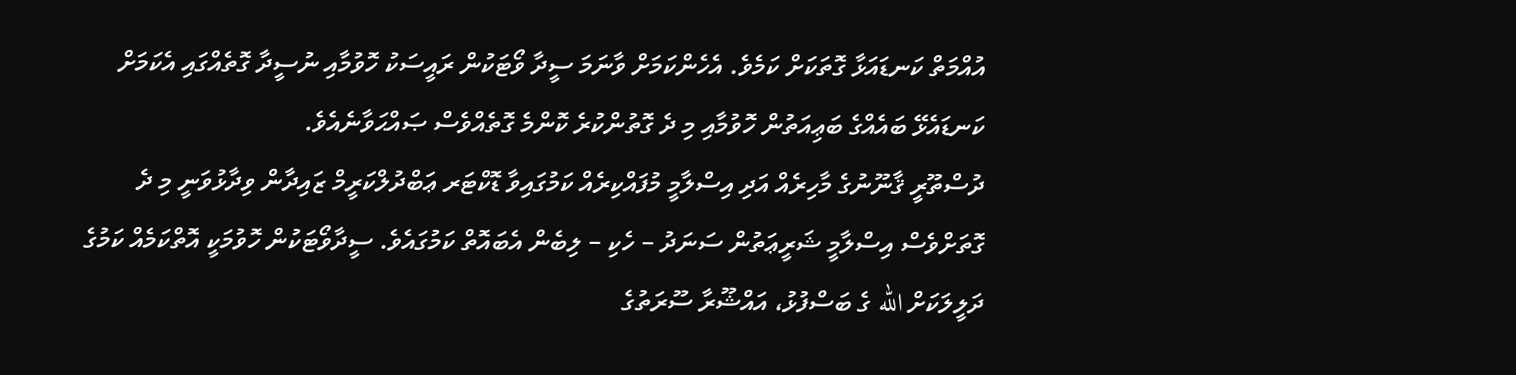އުއްމަތް ކަނޑައަޅާ ގޮތަކަށް ކަމެވެ. އެހެންކަމަށް ވާނަމަ ސީދާ ވޯޓަކުން ރައީސަކު ހޮވުމާއި ނުސީދާ ގޮތެއްގައި އެކަމަށް ކަނޑައެޅޭ ބައެއްގެ ބަޢިއަތުން ހޮވުމާއި މި ދެ ގޮތުންކުރެ ކޮންމެ ގޮތެއްވެސް ޞައްޙަވާނެއެވެ.
ދުސްތޫރީ ޤާނޫނުގެ މާހިރެއް އަދި އިސްލާމީ މުފައްކިރެއް ކަމުގައިވާ ޑޮކްޓަރ ޢަބްދުލްކަރީމް ޒައިދާން ވިދާޅުވަނީ މި ދެ ގޮތަށްވެސް އިސްލާމީ ޝަރީޢަތުން ސަނަދު – ހެކި – ލިބެން އެބައޮތް ކަމުގައެވެ. ސީދާވޯޓަކުން ހޮވުމަކީ އޮތްކަމެއް ކަމުގެ ދަލީލަކަށް الله ގެ ބަސްފުޅު، އައްޝޫރާ ސޫރަތުގެ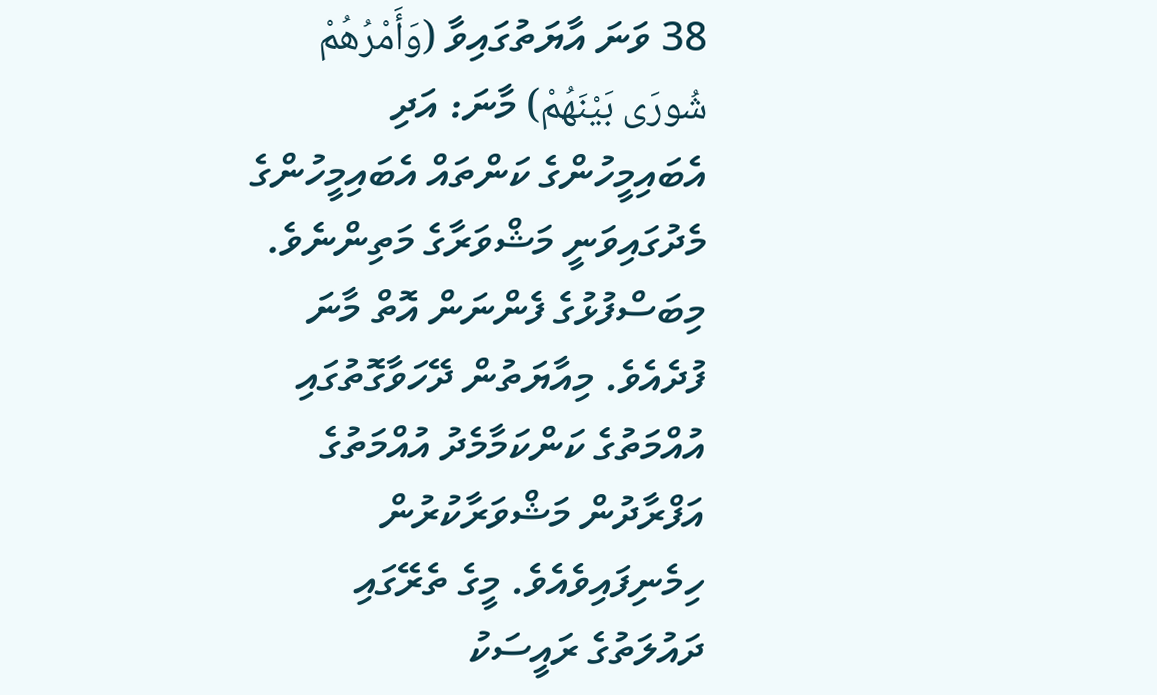38 ވަނަ އާޔަތުގައިވާ (وَأَمْرُهُمْ شُورَى بَيْنَهُمْ) މާނަ: އަދި އެބައިމީހުންގެ ކަންތައް އެބައިމީހުންގެ މެދުގައިވަނީ މަޝްވަރާގެ މަތިންނެވެ. މިބަސްފުޅުގެ ފެންނަން އޮތް މާނަ ފުދެއެވެ. މިއާޔަތުން ދޭހަވާގޮތުގައި އުއްމަތުގެ ކަންކަމާމެދު އުއްމަތުގެ އަފްރާދުން މަޝްވަރާކުރުން ހިމެނިފައިވެއެވެ. މީގެ ތެރޭގައި ދައުލަތުގެ ރައީސަކު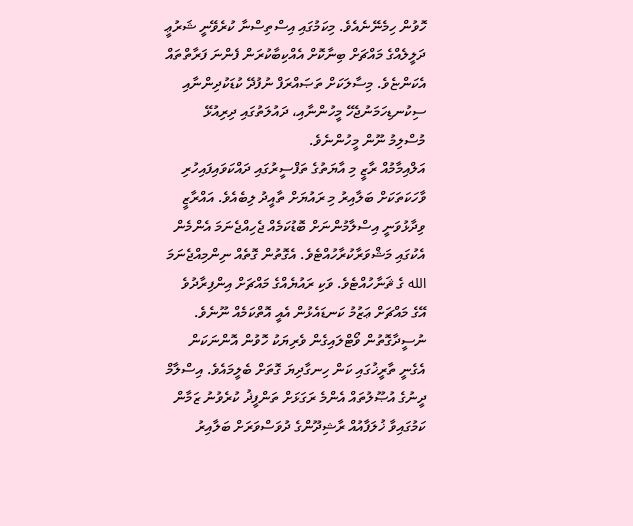ހޮވުން ހިމެނޭނެއެވެ. މިކަމުގައި އިސްތިސްނާ ކުރެވޭނީ ޝަރުޢީ ދަލީލެއްގެ މައްޗަށް ބިނާކޮށް އެއްކިބާކުރަން ފެންނަ ފަރާތްތައް އެކަންޏެވެ. މިސާލަކަށް ތަޞައްރަފް ނުފުދޭ ކުޑަކުދިންނާއި ސިކުނޑިހަމަނުޖެހޭ މީހުންނާއި، ދައުލަތުގައި ދިރިއުޅޭ މުސްލިމު ނޫން މީހުންނެވެ.
އަލްއިމާމުއް ރާޒީ މި އާޔަތުގެ ތަފްސީރުގައި ދައްކަވައިފައިހުރި ވާހަކަތަކަށް ބަލާއިރު މި ރައުޔަށް ތާއީދު ލިބެއެވެ. އައްރާޒީ ވިދާޅުވަނީ އިސްލާމުންނަށް ބޮޑުކަމެއް ޖެހިއްޖެނަމަ އެންމެން އެކުގައި މަޝްވަރާކުރާހުއްޓެވެ. އެގޮތުން ގޮތެއް ނިންމިއްޖެނަމަ الله ގެ ޘަނާހުއްޓެވެ. ވަކި ރައުޔެއްގެ މައްޗަށް އިންފިރާދުވެ އޭގެ މައްޗަށް ޢަޒުމު ކަނޑައެޅުން އެއީ އޮތްކަމެއް ނޫނެވެ.
ނުސީދާގޮތުން ވޯޓްލައިގެން ވެރިޔަކު ހޮވުން އޮންނަކަން އެގެނީ ތާރީޚުގައި ކަން ހިނގާދިޔަ ގޮތަށް ބެލީމައެވެ. އިސްލާމް ދީނުގެ އުޞޫލުތައް އެންމެ ރަގަޅަށް ތަންފީޛު ކުރެވުނު ޒަމާން ކަމުގައިވާ ޚުލަފާއުއް ރާޝިދޫންގެ ދުވަސްވަރަށް ބަލާއިރު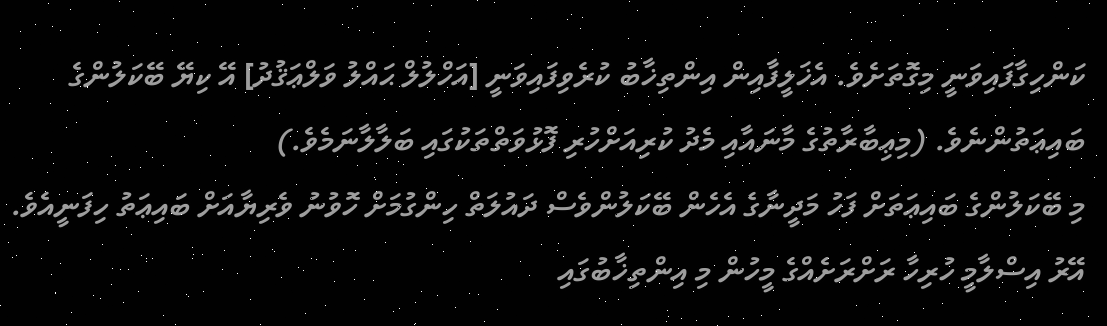ކަންހިގާފައިވަނީ މިގޮތަށެވެ. އެޚަލީފާއިން އިންތިޚާބު ކުރެވިފައިވަނީ [އަހްލުލް ޙައްލު ވަލްޢަޤުދު] އޭ ކިޔޭ ބޭކަލުންގެ ބައިޢަތުންނެވެ. (މިޢިބާރާތުގެ މާނައާއި މެދު ކުރިއަށްހުރި ފޮޅުވަތްތަކުގައި ބަލާލާނަމެވެ.)
މި ބޭކަލުންގެ ބައިޢަތަށް ފަހު މަދީނާގެ އެހެން ބޭކަލުންވެސް ދައުލަތް ހިންގުމަށް ހޮވުނު ވެރިޔާއަށް ބައިޢަތު ހިފަނީއެވެ. އޭރު އިސްލާމީ ހުރިހާ ރަށްރަށެއްގެ މީހުން މި އިންތިޚާބުގައި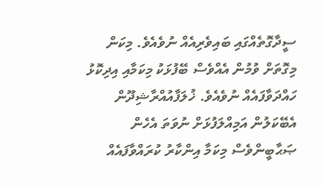ސީދާގޮތެއްގައި ބައިވެރިއެއް ނުވެއެވެ. މިކަން މިގޮތަށް ވުމުން އެއްވެސް ބޭފުޅަކު މިކަމާއި އިދިކޮޅު ހައްދަވާފައެއް ނުވެއެވެ. ޚުލަފާއުއްރާޝިދޫން އެބޭކަލުން އަމިއްލަފުޅަށް ނުވަތަ އެހެން ޞަޙާބީންވެސް މިކަމާ އިންކާރު ކުރައްވާފައެއް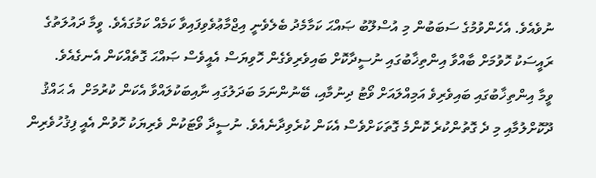ނުވެއެވެ. އެހެންވުމުގެ ސަބަބުން މި އުސްލޫބު ޞައްޙަ ކަމާމެދު ބެލެވެނީ އިޖްމާޢުވެވިފައިވާ ކަމެއް ކަމުގައެވެ. ވީމާ ދައުލަތުގެ ރައީސަކު ހޮވުމަށް ބާއްވާ އިންތިޚާބުގައި ނުސީދާކޮށް ބައިވެރިވެގެން ހޮވިޔަސް އެއީވެސް ޞައްޙަ ގޮތެއްކަން އެނގެއެވެ.
ވީމާ އިންތިޚާބުގައި ބައިވެރިވެ އަމިއްލައަށް ވޯޓު ދިނުމާއި، ބޭނުންނަމަ ބަދަލުގައި ނާއިބަކުލައްވާ އެކަން ކުރުމަށް  އެ ޙައްޤު ދޫކޮށްލުމާއި މި ދެ ގޮތުންކުރެ ކޮންމެ ގޮތަކަށްވެސް އެކަން ކުރެވިދާނެއެވެ. ނުސީދާ ވޯޓަކުން ވެރިޔަކު ހޮވުން އެއީ ފިޤުހުވެރިން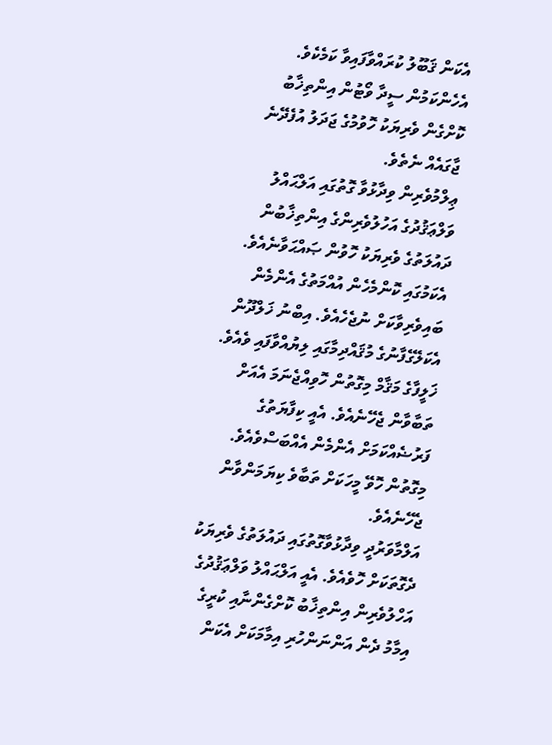އެކަން ޤަބޫލު ކުރައްވާފައިވާ ކަމެކެވެ. އެހެންކަމުން ސީދާ ވޯޓުން އިންތިޚާބު ކޮށްގެން ވެރިޔަކު ހޮވުމުގެ ޖަދަލު އުފެދޭނެ ޖާގައެއް ނެތެވެ.
ޢިލްމުވެރިން ވިދާޅުވާ ގޮތުގައި އަލްޙައްލު ވަލްޢަޤުދުގެ އަހުލުވެރިންގެ އިންތިޚާބުން ދައުލަތުގެ ވެރިޔަކު ހޮވުން ޞައްޙަވާނެއެވެ. އެކަމުގައި ކޮންމެހެން އުއްމަތުގެ އެންމެން ބައިވެރިވާކަށް ނުޖެހެއެވެ. އިބްނު ޚަލްދޫން އެކަލޭގެފާނުގެ މުޤައްދިމާގައި ލިޔުއްވާފައި ވެއެވެ. ޚަލީފާގެ މަޤާމް މިގޮތުން ހޮވިއްޖެނަމަ އެއަށް ތަބާވާން ޖެހޭނެއެވެ. އެއީ ކިފާޔަތުގެ ފަރުޟެއްކަމަށް އެންމެން އެއްބަސްވެއެވެ. މިގޮތުން ހޮވޭ މީހަކަށް ތަބާވެ ކިޔަމަންވާން ޖެހޭނެއެވެ.
އަލްމާވަރުދީ ވިދާޅުވާގޮތުގައި ދައުލަތުގެ ވެރިޔަކު ދެގޮތަކަށް ހޮވެއެވެ. އެއީ އަލްޙައްލު ވަލްޢަޤުދުގެ އަހްލުވެރިން އިންތިޚާބު ކޮށްގެންނާއި ކުރީގެ އިމާމު ދެން އަންނަންހުރި އިމާމަކަށް އެކަން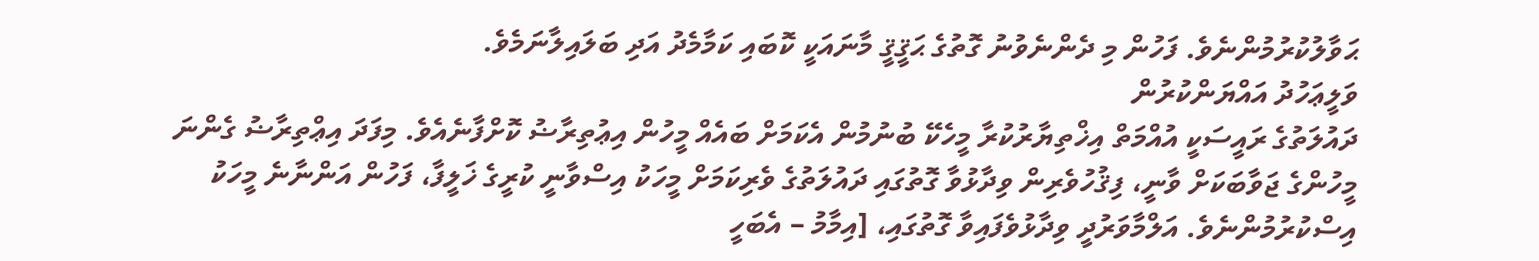ޙަވާލުކުރުމުންނެވެ. ފަހުން މި ދެންނެވުނު ގޮތުގެ ޙަޤީޤީ މާނައަކީ ކޮބައި ކަމާމެދު އަދި ބަލައިލާނަމެވެ.
ވަލީޢަހުދު އައްޔަންކުރުން
ދައުލަތުގެ ރައީސަކީ އުއްމަތް އިޚްތިޔާރުކުރާ މީހެކޭ ބުނުމުން އެކަމަށް ބައެއް މީހުން އިޢުތިރާޟު ކޮށްފާނެއެވެ. މިފަދަ އިޢްތިރާޟު ގެންނަ މީހުންގެ ޖަވާބަކަށް ވާނީ، ފިޤުހުވެރިން ވިދާޅުވާ ގޮތުގައި ދައުލަތުގެ ވެރިކަމަށް މީހަކު އިސްވާނީ ކުރީގެ ޚަލީފާ، ފަހުން އަންނާނެ މީހަކު އިސްކުރުމުންނެވެ. އަލްމާވަރުދީ ވިދާޅުވެފައިވާ ގޮތުގައި، [އިމާމު – އެބަހީ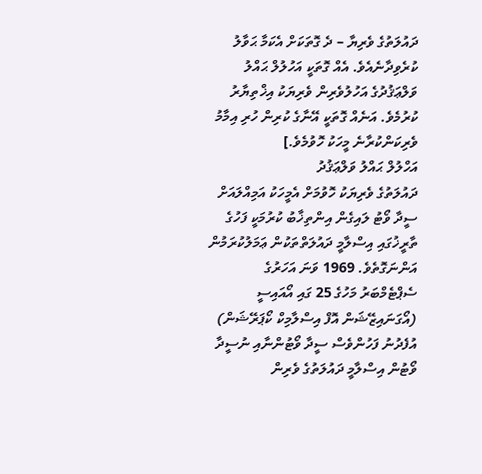ދައުލަތުގެ ވެރިޔާ – ދެ ގޮތަކަށް އެކަމާ ޙަވާލު ކުރެވިދާނެއެވެ. އެއް ގޮތަކީ އަހުލުލް ޙައްލު ވަލްޢަޤުދުގެ އަހުލުވެރިން ވެރިޔަކު އިޚްތިޔާރު ކުރުމެވެ. އަނެއް ގޮތަކީ އޭނާގެ ކުރިން ހުރި އިމާމު ވެރިކަންކުރާނެ މީހަކު ހޮވުމެވެ.]
އަހްލުލް ޙައްލު ވަލްޢަޤުދު
ދައުލަތުގެ ވެރިޔަކު ހޮވުމަށް އެމީހަކު އަމިއްލައަށް ސީދާ ވޯޓު ލައިގެން އިންތިޚާބު ކުރުމަކީ ފަހުގެ ތާރީޚުގައި އިސްލާމީ ދައުލަތްތަކުން ޢަމަލުކުރަމުން އަންނަގޮތެވެ. 1969 ވަނަ އަހަރުގެ ސެޕްޓެމްބަރު މަހުގެ 25 ގައި އޯއައިސީ (އޯގަނައިޒޭޝަން އޮފް އިސްލާމިކް ކޯޕަރޭޝަން) އުފެދުނު ފަހުންވެސް ސީދާ ވޯޓުންނާއި ނުސީދާ ވޯޓުން އިސްލާމީ ދައުލަތުގެ ވެރިން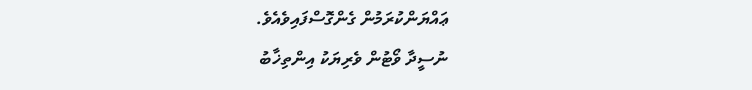ޢައްޔަންކުރަމުން ގެންގޮސްފައިވެއެވެ.
ނުސީދާ ވޯޓުން ވެރިޔަކު އިންތިޚާބު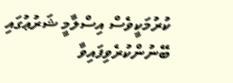ކުރުމަކީވެސް އިސްލާމީ ޝަރުޢުގައި ބޭނުންކުރެވިފައިވާ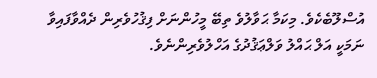އުސްލޫބެކެވެ. މިކަމާ ޙަވާލުވެ ތިބޭ މީހުންނަށް ފިޤުހުވެރިން ދެއްވާފައިވާ ނަމަކީ އަލް ޙައްލު ވަލްޢަޤުދުގެ އަހްލުވެރިންނެވެ.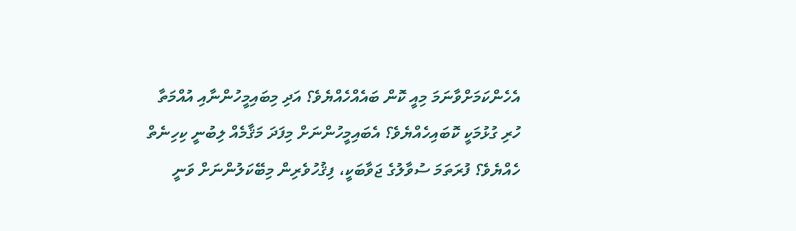އެހެންކަމަށްވާނަމަ މިއީ ކޮން ބައެއްހެއްޔެވެ؟ އަދި މިބައިމީހުންނާއި އުއްމަތާ ހުރި ގުޅުމަކީ ކޮބައިހެއްޔެވެ؟ އެބައިމީހުންނަށް މިފަދަ މަޤާމެއް ލިބުނީ ކިހިނެތް ހެއްޔެވެ؟ ފުރަތަމަ ސުވާލުގެ ޖަވާބަކީ، ފިޤުހުވެރިން މިބޭކަލުންނަށް ވަނީ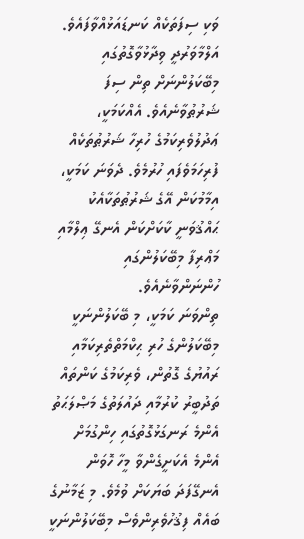ވަކި ސިފަތަކެއް ކަނޑައަޅުއްވާފައެވެ. އަލްމާވަރުދީ ވިދާޅުވާގޮތުގައި މިބޭކަލުންނަށް ތިން ސިފަ ޝަރުޠުވާނެއެވެ. އެއްކަމަކީ، ޢަދުލުވެރިކަމުގެ ހުރިހާ ޝަރުޠުތަކެއް ފުރިހަމަވެފައި ހުރުމެވެ. ދެވަނަ ކަމަކީ، އިމާމުކަން އޭގެ ޝަރުޠުތަކާއެކު ޙައްޤުވަނީ ކާކަށްކަން އެނގޭ ޢިލްމާއި މަޢްރިފާ މިބޭކަލުންގައި ހުންނަންވާނެއެވެ.
ތިންވަނަ ކަމަކީ، މި ބޭކަލުންނަކީ މިބޭކަލުންގެ ހުރި ޙިކްމަތްތެރިކަމާއި ރައުޔުގެ ގޮތުން، ވެރިކަމުގެ ކަންތައް ތަދުބީރު ކުރުމާއި ދައުލަތުގެ މަޞްލަޙަތު އެންމެ ރަނގަޅުގޮތުގައި ހިންގުމަށް އެންމެ އެކަށީގެންވާ މީހާ ހޮވަން އެނގޭފަދަ ބަޔަކަށް ވުމެވެ. މި ޒަމާނުގެ ބައެއް ފިޤުހުވެރިންވެސް މިބޭކަލުންނަކީ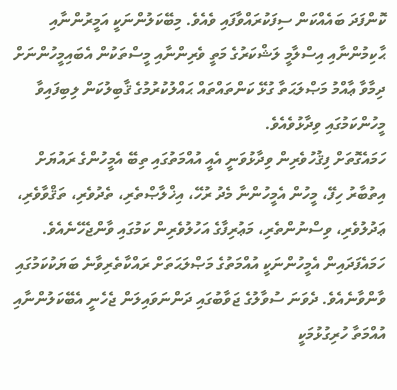ކޮންފަދަ ބައެއްކަން ސިފަކުރައްވާފައި ވެއެވެ. މިބޭކަލުންނަކީ އަމީރުންނާއި ޙާކިމުންނާއި އިސްލާމީ ލަޝްކަރުގެ މަތީ ވެރިންނާއި މީސްތަކުން އެބައިމީހުންނަށް ދިމާވާ ޢާއްމު މަޞްލަޙަތާ ގުޅޭ ކަންތައްތައް ޙައްލުކުރުމުގެ ޤާބިލުކަން ލިބިފައިވާ މީހުންކަމުގައި ވިދާޅުވެއެވެ.
ހަމައެގޮތަށް ފިޤުހުވެރިން ވިދާޅުވަނީ އެއީ އުއްމަތުގައި ތިބޭ އެމީހުންގެ ރައުޔަށް އިތުބާރު ހިފޭ، މީހުން އެމީހުންނާ މެދު ރުހޭ، އިޚްލާޞްތެރި، ތެދުވެރި، ތަޤްވާވެރި، ޢަދުލުވެރި، ވިސްނުންތެރި، މަޢުރިފާގެ އަހުލުވެރިން ކަމުގައި ވާންޖެހޭނެއެވެ. ހަމައެފަދައިން އެމީހުންނަކީ އުއްމަތުގެ މަޞްލަޙަތަށް ރައްކާތެރިވާނެ ބަޔަކުކަމުގައި ވާންވާނެއެވެ. ދެވަނަ ސުވާލުގެ ޖަވާބުގައި ދަންނަވައިލަން ޖެހެނީ އެބޭކަލުންނާއި އުއްމަތާ ހުރިގުޅުމަކީ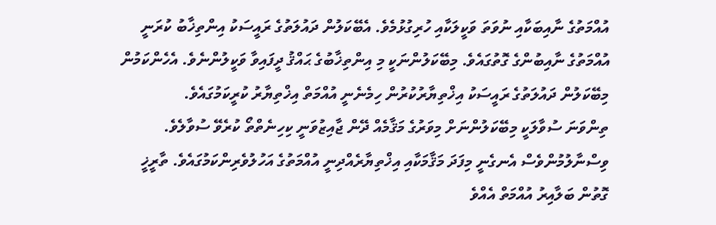އުއްމަތުގެ ނާއިބަކާއި ނުވަތަ ވަކީލަކާއި ހުރިގުޅުމެވެ. އެބޭކަލުން ދައުލަތުގެ ރައީސަކު އިންތިޚާބު ކުރަނީ އުއްމަތުގެ ނާއިބުންގެ ގޮތުގައެވެ. މިބޭކަލުންނަކީ މި އިންތިޚާބުގެ ޙައްޤު ދީފައިވާ ވަކީލުންނެވެ. އެހެންކަމުން މިބޭކަލުން ދައުލަތުގެ ރައީސަކު އިޚްތިޔާރުކުރުން ހިމެނެނީ އުއްމަތް އިޚްތިޔާރު ކުރީކަމުގައެވެ.
ތިންވަނަ ސުވާލަކީ މިބޭކަލުންނަށް މިވަރުގެ މަޤާމެއް ދޭން ޖާއިޒުވަނީ ކިހިނެތްތޯ ކުރެވޭ ސުވާލެވެ. ވިސްނާލުމުންވެސް އެނގެނީ މިފަދަ މަޤާމަކާއި އިޚްތިޔާރެއްދިނީ އުއްމަތުގެ އަހުލުވެރިންކަމުގައެވެ. ތާރީޚީ ގޮތުން ބަލާއިރު އުއްމަތް އެއްވެ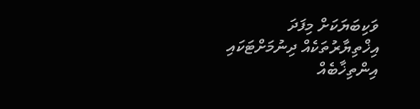ވަކިބަޔަކަށް މިފަދަ އިޚްތިޔާރުތަކެއް ދިނުމަށްޓަކައި އިންތިޚާބެއް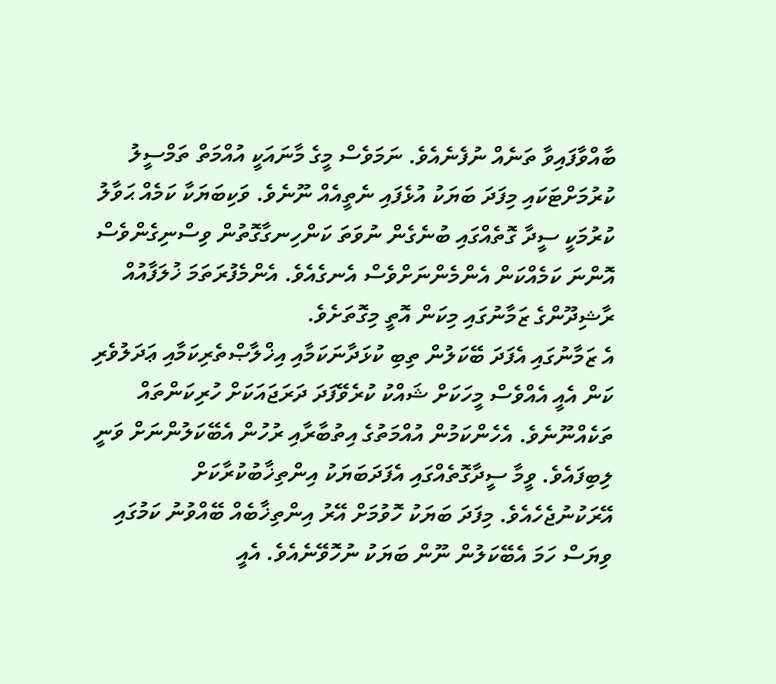ބާއްވާފައިވާ ތަނެއް ނުފެނެއެވެ. ނަމަވެސް މީގެ މާނައަކީ އުއްމަތް ތަމްސީލު ކުރުމަށްޓަކައި މިފަދަ ބަޔަކު އުޅެފައި ނެތީއެއް ނޫނެވެ. ވަކިބަޔަކާ ކަމެއް ޙަވާލު ކުރުމަކީ ސީދާ ގޮތެއްގައި ބުނެގެން ނުވަތަ ކަންހިނގާގޮތުން ވިސްނިގެންވެސް އޮންނަ ކަމެއްކަން އެންމެންނަށްވެސް އެނގެއެވެ. އެންމެފުރަތަމަ ޚުލަފާއުއް ރާޝިދޫންގެ ޒަމާނުގައި މިކަން އޮތީ މިގޮތަށެވެ.
އެ ޒަމާނުގައި އެފަދަ ބޭކަލުން ތިބި ކުޅަދާނަކަމާއި އިޚްލާޞްތެރިކަމާއި ޢަދަލުވެރި ކަން އެއީ އެއްވެސް މީހަކަށް ޝައްކު ކުރެވޭފަދަ ދަރަޖައަކަށް ހުރިކަންތައް ތަކެއްނޫނެވެ. އެހެންކަމުން އުއްމަތުގެ އިތުބާރާއި ރުހުން އެބޭކަލުންނަށް ވަނީ ލިބިފައެވެ. ވީމާ ސީދާގޮތެއްގައި އެފަދަބަޔަކު އިންތިޚާބުކުރާކަށް އޭރަކުނުޖެހެއެވެ. މިފަދަ ބަޔަކު ހޮވުމަށް އޭރު އިންތިޚާބެއް ބޭއްވުނު ކަމުގައި ވިޔަސް ހަމަ އެބޭކަލުން ނޫން ބަޔަކު ނުހޮވޭނެއެވެ. އެއީ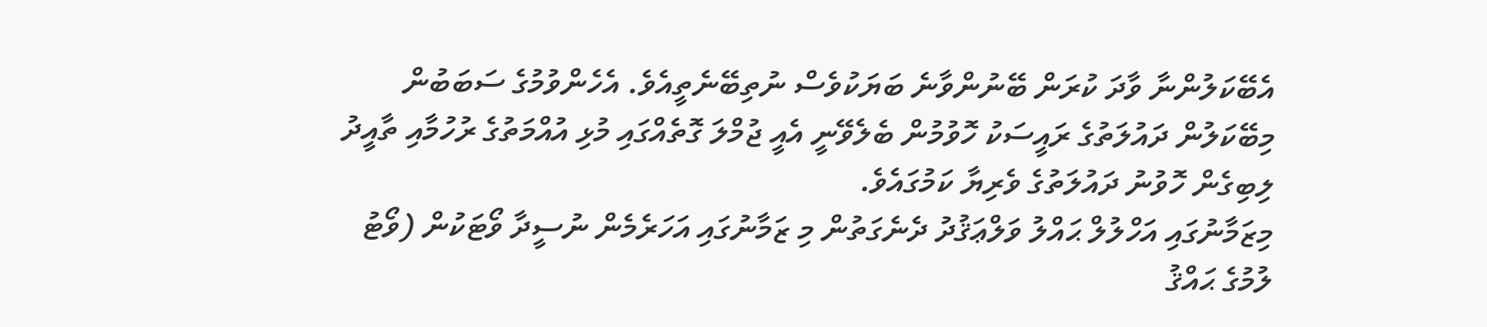އެބޭކަލުންނާ ވާދަ ކުރަން ބޭނުންވާނެ ބަޔަކުވެސް ނުތިބޭނެތީއެވެ. އެހެންވުމުގެ ސަބަބުން މިބޭކަލުން ދައުލަތުގެ ރައީސަކު ހޮވުމުން ބެލެވޭނީ އެއީ ޖުމްލަ ގޮތެއްގައި މުޅި އުއްމަތުގެ ރުހުމާއި ތާއީދު ލިބިގެން ހޮވުނު ދައުލަތުގެ ވެރިޔާ ކަމުގައެވެ.
މިޒަމާނުގައި އަހްލުލް ޙައްލު ވަލްޢަޤުދު ދެނެގަތުން މި ޒަމާނުގައި އަހަރެމެން ނުސީދާ ވޯޓަކުން (ވޯޓު ލުމުގެ ޙައްޤު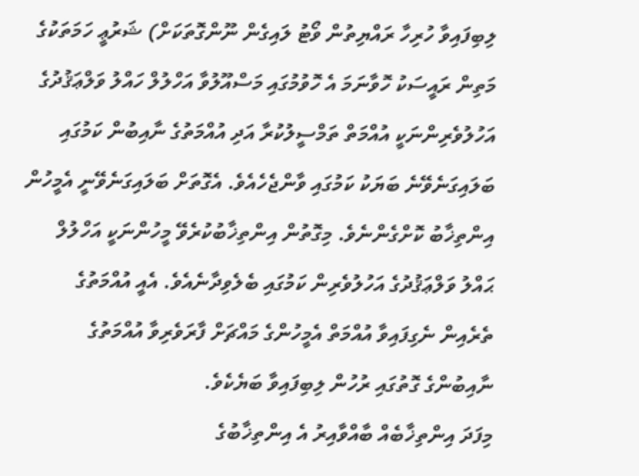ލިބިފައިވާ ހުރިހާ ރައްޔިތުން ވޯޓު ލައިގެން ނޫންގޮތަކަށް) ޝަރުޢީ ހަމަތަކުގެ މަތިން ރައީސަކު ހޮވާނަމަ އެ ހޮވުމުގައި މަސްއޫލުވާ އަހްލުލް ހައްލު ވަލްޢަޤުދުގެ އަހުލުވެރިންނަކީ އުއްމަތް ތަމްސީލުކުރާ އަދި އުއްމަތުގެ ނާއިބުން ކަމުގައި ބަލައިގަނެވޭނެ ބަޔަކު ކަމުގައި ވާންޖެހެއެވެ. އެގޮތަށް ބަލައިގަނެވޭނީ އެމީހުން އިންތިޚާބު ކޮށްގެންނެވެ. މިގޮތުން އިންތިޚާބުކުރެވޭ މީހުންނަކީ އަހްލުލް ޙައްލު ވަލްޢަޤުދުގެ އަހުލުވެރިން ކަމުގައި ބެލެވިދާނެއެވެ. އެއީ އުއްމަތުގެ ތެރެއިން ނެގިފައިވާ އުއްމަތް އެމީހުންގެ މައްޗަށް ފާރަވެރިވާ އުއްމަތުގެ ނާއިބުންގެ ގޮތުގައި ރުހުން ލިބިފައިވާ ބަޔެކެވެ.
މިފަދަ އިންތިޚާބެއް ބާއްވާއިރު އެ އިންތިޚާބުގެ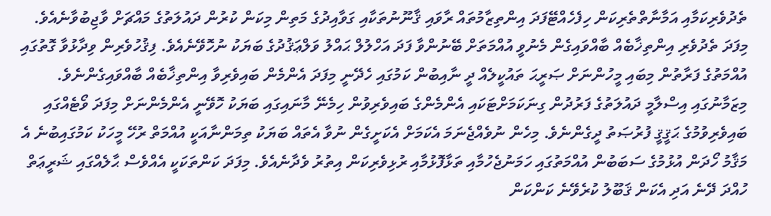ތެދުވެރިކަމާއި އަމާނާތްތެރިކަން ހިފެހެއްޓޭފަދަ އިންތިޒާމުތައް ރާވައި ޤާނޫނުތަކާއި ގަވާއިދުގެ މަތިން މިކަން ކުރުން ދައުލަތުގެ މައްޗަށް ވާޖިބުވާނެއެވެ. މިފަދަ ތެދުވެރި އިންތިޚާބެއް ބާއްވައިގެން މެނުވީ އުއްމަތަށް ބޭނުންވާ ފަދަ އަހްލުލް ޙައްލު ވަލްޢަޤުދުގެ ބަޔަކު ނުހޮވޭނެއެވެ. ފިޤުހުވެރިން ވިދާޅުވާ ގޮތުގައި އުއްމަތުގެ ފަރާތުން މިބައި މީހުންނަށް ޞަރީޙަ ތައުކީލެއް ދީ ނާއިބުން ކަމުގައި ހެދޭނީ މިފަދަ އެންމެން ބައިވެރިވާ އިންތިޚާބެއް ބާއްވައިގެންނެވެ. މިޒަމާނުގައި އިސްލާމީ ދައުލަތުގެ ފަރުދުން ގިނަކަމަށްޓަކައި އެންމެންގެ ބައިވެރިވުން ހިމެނޭ މާނައިގައި ބަޔަކު ހޮވޭނީ އެންމެންނަށް މިފަދަ ވޯޓެއްގައި ބައިވެރިވުމުގެ ޙަޤީޤީ ފުރުޞަތު ދީގެންނެވެ. މިހެން ނުވެއްޖެނަމަ އެކަމަށް އެކަށީގެން ނުވާ އެތައް ބަޔަކު ތިމަންނާއަކީ އުއްމަތް ރުހޭ މީހަކު ކަމުގައިބުނެ އެ މަޤާމު ހޯދަން އުޅުމުގެ ސަބަބުން އުއްމަތުގައި ހަމަނުޖެހުމާއި ތަޅާފޮޅުމާއި ރުޅިވެރިކަން އިތުރު ވެދާނެއެވެ. މިފަދަ ކަންތަކަކީ އެއްވެސް ޙާލެއްގައި ޝަރީޢަތް ހުއްދަ ދޭނެ އަދި އެކަން ޤަބޫލު ކުރެވޭނެ ކަންކަން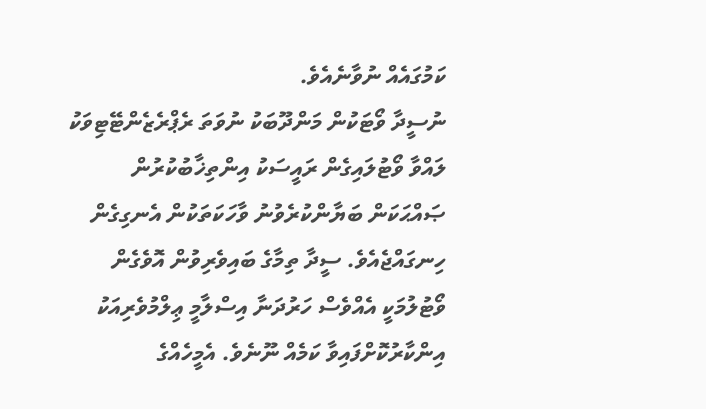ކަމުގައެއް ނުވާނެއެވެ.
ނުސީދާ ވޯޓަކުން މަންދޫބަކު ނުވަތަ ރެޕްރެޒެންޓޭޓިވަކު ލައްވާ ވޯޓުލައިގެން ރައީސަކު އިންތިޚާބުކުރުން ޞައްޙަކަން ބަޔާންކުރެވުނު ވާހަކަތަކުން އެނގިގެން ހިނގައްޖެއެވެ. ސީދާ ތިމާގެ ބައިވެރިވުން އޮވެގެން ވޯޓުލުމަކީ އެއްވެސް ހަރުދަނާ އިސްލާމީ ޢިލްމުވެރިއަކު އިންކާރުކޮށްފައިވާ ކަމެއް ނޫނެވެ. އެމީހެއްގެ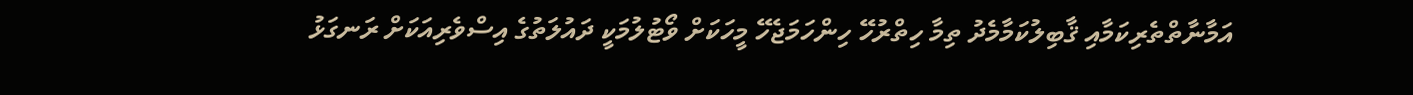އަމާނާތްތެރިކަމާއި ޤާބިލުކަމާމެދު ތިމާ ހިތްރުހޭ ހިންހަމަޖެހޭ މީހަކަށް ވޯޓުލުމަކީ ދައުލަތުގެ އިސްވެރިއަކަށް ރަނގަޅު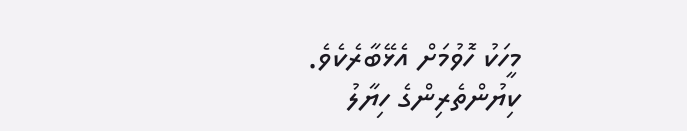މީހަކު ހޮވުމަށް އެޅޭބާރެކެވެ.
ކިޔުންތެރިންގެ ހިޔާލު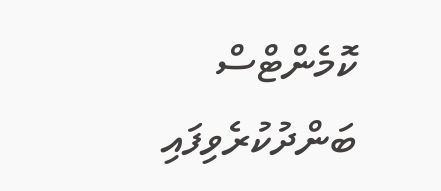ކޮމެންޓްސް ބަންދުކުރެވިފައި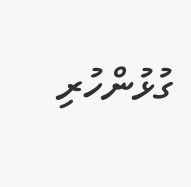ގުޅުންހުރި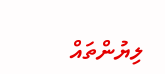ލިޔުންތައް